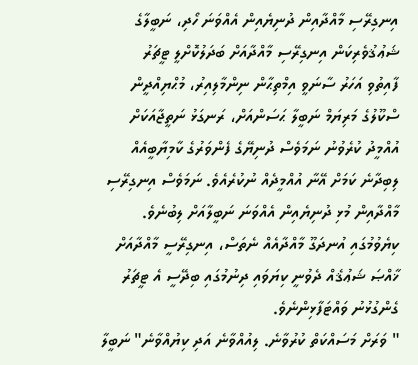އިނގިރޭސި މާއްދާއިން ދުނިޔެއިން އެއްވަނަ ހޯދި، ނަބީލާގެ ޝަޢުޤުވެރިކަން އިނގިރޭސި މާއްދާއަށް ބަދަލުކޮށްލީ ޓީޗަރު
ފާއިތުވި އަހަރު ސާނަވީ އިމްތިޙާން ނިންމާލިއިރު، މުޙްޔިއްދީން ސްކޫލުގެ މަރިޔަމް ނަބީލާ ޙަސަންއަށް، ރަނގަޅު ނަތީޖާއަކަށް އުއްމީދު ކުރެވުނު ނަމަވެސް ދުނިޔޭގެ ފެންވަރުގެ ކާމިޔާބީއެއް ލިބިދާނެ ކަމަށް އޭނާ އުއްމީދެއް ނުކުރެއެވެ. ނަމަވެސް އިނގިރޭސި މާއްދާއިން މުޅި ދުނިޔެއިން އެއްވަނަ ނަބީލާއަށް ލިބުނެވެ.
ކިޔެވުމުގައި އުނދަގޫ މާއްދާއެއް ނެތަސް، އިނގިރޭސީ މާއްދާއަށް ޚާއްޞަ ޝަޢުޤެއް ދެވުނީ ކިޔަވައި ދިނުމުގައި ބިދޭސީ އެ ޓީޗަރު ގެންގުޅުނު ވައްޓަފާޅިންނެވެ.
" ވަރަށް މަސައްކަތް ކުރުވާނެ. ލިއުއްވާނެ އަދި ކިޔުއްވާނެ" ނަބީލާ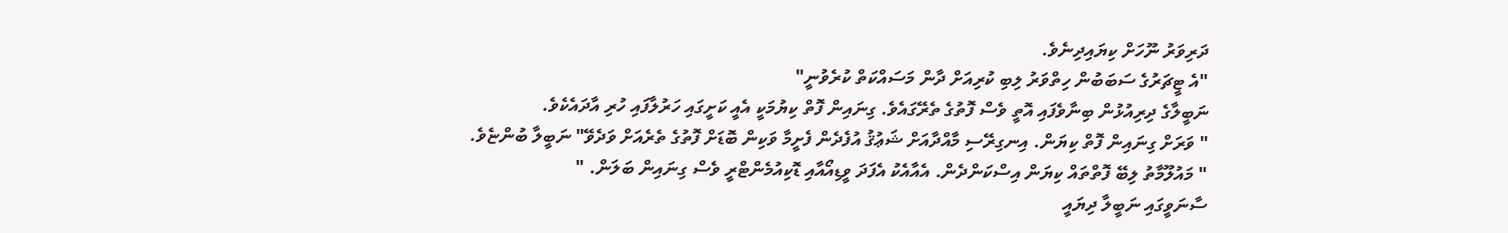ދަރިވަރު ނޫހަށް ކިޔައިދިނެވެ.
"އެ ޓީޗަރުގެ ސަބަބުން ހިތްވަރު ލިބި ކުރިއަށް ދާން މަސައްކަތް ކުރެވުނީ"
ނަބީލާގެ ދިރިއުޅުން ބިނާވެފައި އޮތީ ވެސް ފޮތުގެ ތެރޭގައެވެ. ގިނައިން ފޮތް ކިޔުމަކީ އެއީ ކަށީގައި ހަރުލާފައި ހުރި އާދައެކެވެ.
" ވަރަށް ގިނައިން ފޮތް ކިޔަން. އިނގިރޭސި މާއްދާއަށް ޝަޢުޤު އުފެދެން ފެށީމާ ވަކިން ބޮޑަށް ފޮތުގެ ތެރެއަށް ވަދެވޭ" ނަބީލާ ބުންޏެވެ.
" މައުލޫމާތު ލިބޭ ފޮތްތައް ކިޔަން އިސްކަންދެން. އެއާއެކު އެފަދަ ވީޑިއޯއާއި ޑޮކިއުމެންޓްރީ ވެސް ގިނައިން ބަލަން. "
ސާނަވީގައި ނަބީލާ ދިޔައީ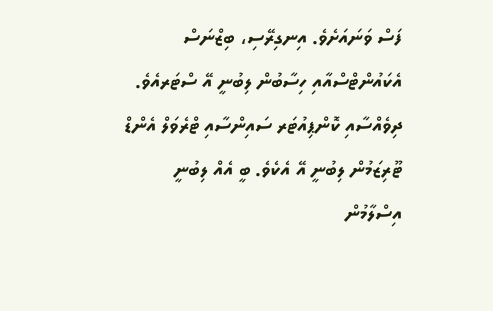ފަސް ވަނައަށެވެ. އިނގިރޭސި، ބިޒްނަސް އެކައުންޓްސްއާއި ހިސާބުން ލިބުނީ އޭ ސްޓަރއެވެ. ދިވެއްސާއި ކޮންޕިއުޓަރ ސައިންސާއި ޓްރެވަލް އެންޑް ޓޫރިޒަމުން ލިބުނީ އޭ އެކެވެ. ބީ އެއް ލިބުނީ އިސްލާމުން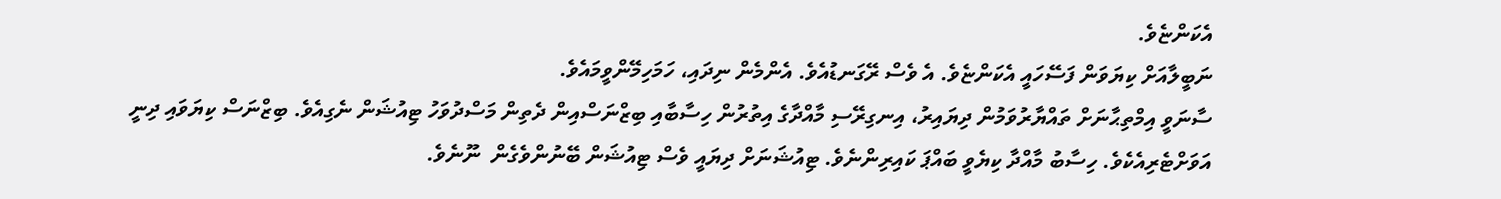އެކަންޏެވެ.
ނަބީލާއަށް ކިޔަވަން ފަސޭހައީ އެކަންޏެވެ. އެ ވެސް ރޭގަނޑުއެވެ. އެންމެން ނިދައި، ހަމަހިމޭންވީމައެވެ.
ސާނަވީ އިމްތިޙާނަށް ތައްޔާރުވަމުން ދިޔައިރު، އިނގިރޭސި މާއްދާގެ އިތުރުން ހިސާބާއި ބިޒްނަސްއިން ދެތިން މަސްދުވަހު ޓިއުޝަން ނެގިއެވެ. ބިޒްނަސް ކިޔަވައި ދިނީ އަވަށްޓެރިއެކެވެ. ހިސާބު މާއްދާ ކިޔެވީ ބައްޕަ ކައިރިންނެވެ. ޓިއުޝަނަށް ދިޔައީ ވެސް ޓިއުޝަން ބޭނުންވެގެން  ނޫނެވެ.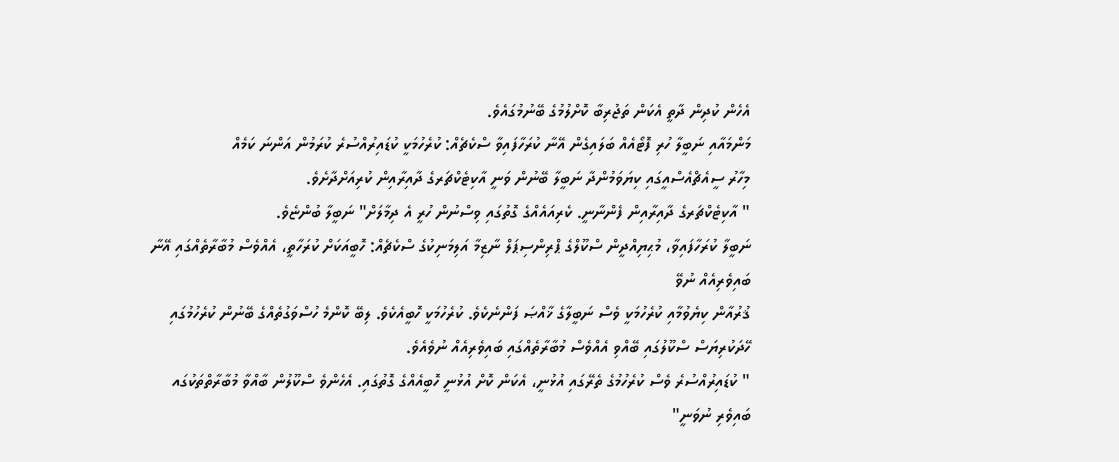އެހެން ކުދިން ދާތީ އެކަން ތަޖުރިބާ ކޮށްލުމުގެ ބޭނުމުގައެވެ.
މަންމައާއި ނަބީލާ ހުރި ފޮޓޯއެއް ބަލައިގެން އޭނާ ކުރަހާފައިވާ ސްކެޗެއް: ކުރެހުމަކީ ކުޑައިރުއްސުރެ ކުރަމުން އަންނަ ކަމެއް
މިހާރު ސީއެޗްއެސްއީގައި ކިޔަވަމުންދާ ނަބީލާ ބޭނުން ވަނީ އާކިޓެކްޗަރގެ ދާއިރާއިން ކުރިއަށްދާށެވެ.
" އާކިޓެކްޗަރގެ ދާއިރާއިން ފެންނާނީ. ކެރިއައެއްގެ ގޮތުގައި ވިސްނުން ހުރީ އެ ދިމާލަށް" ނަބީލާ ބުންޏެވެ.
ނަބީލާ ކުރަހާފައިވާ، މުޙިޔިއްދީން ސްކޫލްގެ ޕްރިންސިޕަލް ނާޒިމާ އަލިމަނިކުގެ ސްކެޗެއް: ހޮބީއަކަށް ކުރަހާތީ، އެއްވެސް މުބާރާތެއްގައި އޭނާ ބައިވެރިއެއް ނުވޭ
ޤުރުއާން ކިޔެވުމާއި ކުރެހުމަކީ ވެސް ނަބީލާގެ ޚާއްޞަ ފަންނެކެވެ. ކުރެހުމަކީ ހޮބީއެކެވެ. ލިބޭ ކޮންމެ ހުސްވަގުތެއްގެ ބޭނުން ކުރެހުމުގައި ހޭދަކުރިޔަސް ސްކޫލުގައި ބޭއްވި އެއްވެސް މުބާރާތެއްގައި ބައިވެރިއެއް ނުވެއެވެ.
" ކުޑައިރުއްސުރެ ވެސް ކުރެހުމުގެ ތެރޭގައި އުޅުނީ، އެކަން ކޮށް އުޅުނީ ހޮބީއެއްގެ ގޮތުގައި. އެހެންވެ ސްކޫލުން ބާއްވާ މުބާރާތްތަކުގައ ބައިވެރި ނުވަނީ"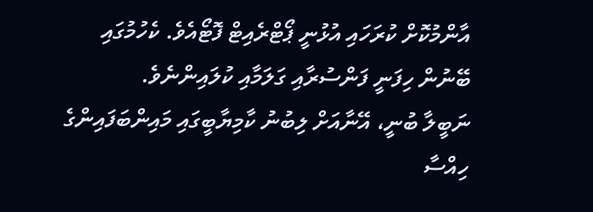އާންމުކޮށް ކުރަހައި އުޅުނީ ޕޯޓްރެއިޓް ފޮޓޯއެވެ. ކެހުމުގައި ބޭނުން ހިފަނީ ފަންސުރާއި ގަލަމާއި ކުލައިންނެވެ.
ނަބީލާ ބުނީ، އޭނާއަށް ލިބުނު ކާމިޔާބީގައި މައިންބަފައިންގެ ހިއްސާ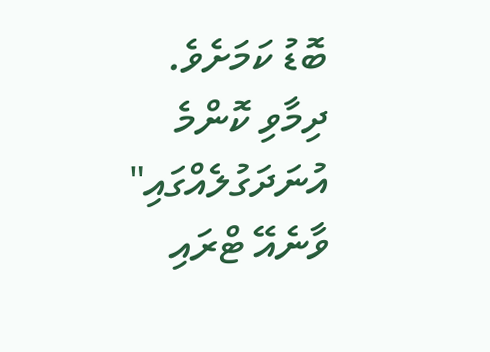ބޮޑު ކަމަށެވެ. ދިމާވި ކޮންމެ އުނަދަގުލެއްގައި" ވާނެއޭ ޓްރައި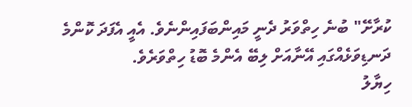ކުރާށޭ" ބުނެ ހިތްވަރު ދެނީ މައިންބަފައިންނެވެ. އެއީ އެފަދަ ކޮންމެ ދަނޑިވަޅެއްގައި އޭނާއަށް ލިބޭ އެންމެ ބޮޑު ހިތްވަރެވެ.
ހިޔާލު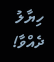ހިޔާލު ދެއްވާ!